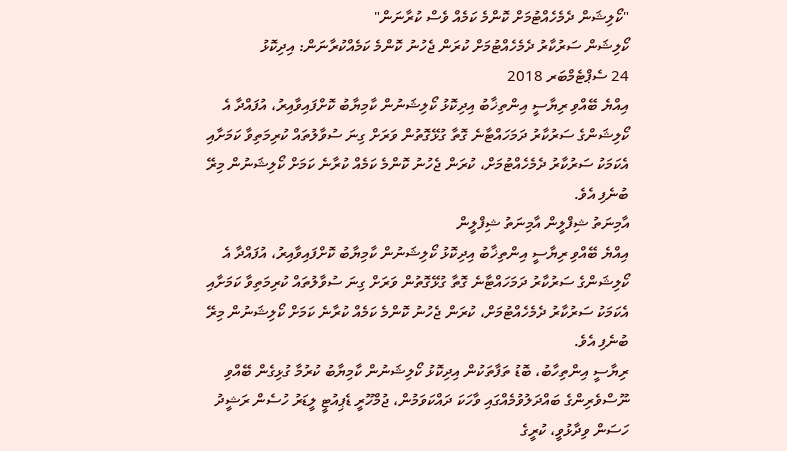"ކޯލިޝަން ދެމެހެއްޓުމަށް ކޮންމެ ކަމެއް ވެސް ކުރާނަން"
ކޯލިޝަން ސަރުކާރު ދެމެހެއްޓުމަށް ކުރަން ޖެހުނު ކޮންމެ ކަމެއްކުރާނަން: އިދިކޮޅު
24 ސެޕްޓެމްބަރ 2018
އިއްޔެ ބޭއްވި ރިޔާސީ އިންތިޚާބު އިދިކޮޅު ކޯލިޝަނުން ކާމިޔާބު ކޮށްފައިވާއިރު، އުފައްދާ އެ ކޯލިޝަންގެ ސަރުކާރު ދަމަހައްޓާނެ ގޮތާ ގުޅޭގޮތުން ވަރަށް ގިނަ ސުވާލުތައް ކުރިމަތިވާ ކަމަށާއި އެކަމަކު ސަރުކާރު ދެމެހެއްޓުމަށް، ކުރަން ޖެހުނު ކޮންމެ ކަމެއް ކުރާނެ ކަމަށް ކޯލިޝަނުން މިރޭ ބުނެފި އެވެ.
އާމިނަތު ޝިފްލީން އާމިނަތު ޝިފްލީން
އިއްޔެ ބޭއްވި ރިޔާސީ އިންތިޚާބު އިދިކޮޅު ކޯލިޝަނުން ކާމިޔާބު ކޮށްފައިވާއިރު، އުފައްދާ އެ ކޯލިޝަންގެ ސަރުކާރު ދަމަހައްޓާނެ ގޮތާ ގުޅޭގޮތުން ވަރަށް ގިނަ ސުވާލުތައް ކުރިމަތިވާ ކަމަށާއި އެކަމަކު ސަރުކާރު ދެމެހެއްޓުމަށް، ކުރަން ޖެހުނު ކޮންމެ ކަމެއް ކުރާނެ ކަމަށް ކޯލިޝަނުން މިރޭ ބުނެފި އެވެ.
ރިޔާސީ އިންތިހާބު، ބޮޑު ތަފާތަކުން އިދިކޮޅު ކޯލިޝަނުން ކާމިޔާބު ކުރުމާ ގުޅިގެން ބޭއްވި ނޫސްވެރިންގެ ބައްދަލުވުމެއްގައި ވާހަކަ ދައްކަވަމުން، ޖުމްހޫރީ ޑެޕިއުޓީ ލީޑަރު ހުސެން ރަޝީދު ހަސަން ވިދާޅުވީ، ކުރީގެ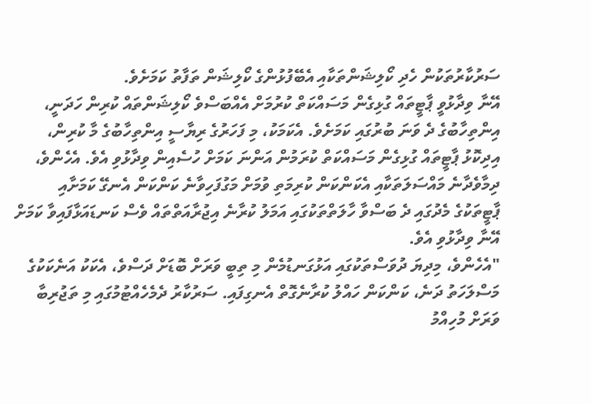ސަރުކާރުތަކުން ހެދި ކޯލިޝަންތަކާއި އެބޭފުޅުންގެ ކޯލިޝަން ތަފާތު ކަމަށެވެ.
އޭނާ ވިދާޅުވީ ޕާޓީތައް ގުޅިގެން މަސައްކަތް ކުރުމަށް އެއްބަސްވެ ކޯލިޝަންތައް ކުރިން ހަދަނީ، އިންތިހާބުގެ ދެ ވަނަ ބުރުގައި ކަމަށެވެ. އެކަމަކު، މި ފަހަރުގެ ރިޔާސީ އިންތިހާބުގެ މާ ކުރިން، އިދިކޮޅު ޕާޓީތައް ގުޅިގެން މަސައްކަތް ކުރަމުން އަންނަ ކަމަށް ހުސެއިން ވިދާޅުވި އެވެ. އެހެންވެ، ދިމާވެދާނެ މައްސަލަތަކާއި އެކަންކަން ކުރިމަތި ވުމަށް މަގުފަހިވާނެ ކަންކަން އެނގޭ ކަމަށާއި ޕާޓީތަކުގެ މެދުގައި ދެ ބަސްވާ ހާލަތްތަކުގައި އަމަލު ކުރާނެ އިޖުރާއަތްތައް ވެސް ކަނޑައަޅާފައިވާ ކަމަށް އޭނާ ވިދާޅުވި އެވެ.
"އެހެންވެ، މިދިޔަ ދުވަސްތަކުގައި އަޅުގަނޑުމެން މި ތިބީ ވަރަށް ބޮޑަށް ދަސްވެ، އެކަކު އަނެކަކުގެ މަސްލަހަތު ދަނެ، ކަންކަން ހައްލު ކުރާނެގޮތް އެނގިފައި. ސަރުކާރު ދެމެހެއްޓުމުގައި މި ތަޖުރިބާ ވަރަށް މުހިއްމު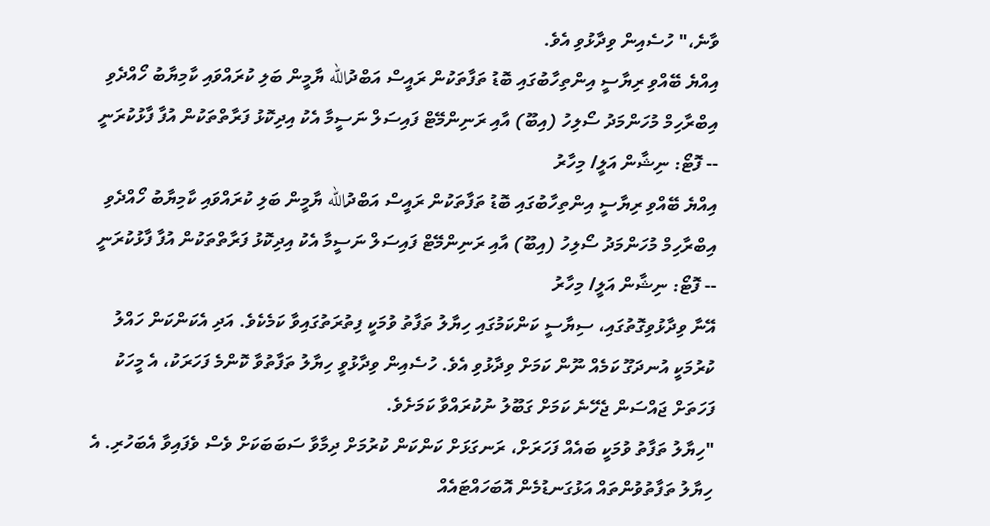ވާނެ،" ހުސެއިން ވިދާޅުވި އެވެ.
އިއްޔެ ބޭއްވި ރިޔާސީ އިންތިހާބުގައި ބޮޑު ތަފާތަކުން ރައީސް އަބްދުالله ޔާމީން ބަލި ކުރައްވައި ކާމިޔާބު ހޯއްދެވި އިބްރާހިމް މުހަންމަދު ސޯލިހު (އިބޫ) އާއި ރަނިންމޭޓް ފައިސަލް ނަސީމާ އެކު އިދިކޮޅު ފަރާތްތަކުން އުފާ ފާޅުކުރަނީ -- ފޮޓޯ: ނިޝާން އަލީ/ މިހާރު
އިއްޔެ ބޭއްވި ރިޔާސީ އިންތިހާބުގައި ބޮޑު ތަފާތަކުން ރައީސް އަބްދުالله ޔާމީން ބަލި ކުރައްވައި ކާމިޔާބު ހޯއްދެވި އިބްރާހިމް މުހަންމަދު ސޯލިހު (އިބޫ) އާއި ރަނިންމޭޓް ފައިސަލް ނަސީމާ އެކު އިދިކޮޅު ފަރާތްތަކުން އުފާ ފާޅުކުރަނީ -- ފޮޓޯ: ނިޝާން އަލީ/ މިހާރު
އޭނާ ވިދާޅުވިގޮތުގައި، ސިޔާސީ ކަންކަމުގައި ހިޔާލު ތަފާތު ވުމަކީ ފިތުރަތުގައިވާ ކަމެކެވެ. އަދި އެކަންކަން ހައްލު ކުރުމަކީ އުނދަގޫ ކަމެއް ނޫން ކަމަށް ވިދާޅުވި އެވެ. ހުސެއިން ވިދާޅުވީ ހިޔާލު ތަފާތުވާ ކޮންމެ ފަހަރަކު، އެ މީހަކު ފަހަތަށް ޖައްސަން ޖެހޭނެ ކަމަށް ގަބޫލު ނުކުރައްވާ ކަމަށެވެ.
"ހިޔާލު ތަފާތު ވުމަކީ ބައެއް ފަހަރަށް، ރަނގަޅަށް ކަންކަން ކުރުމަށް ދިމާވާ ސަބަބަކަށް ވެސް ވެފައިވާ އެބަހުރި. އެ ހިޔާލު ތަފާތުވުންތައް އަޅުގަނޑުމެން އޮބަހައްޓައެއް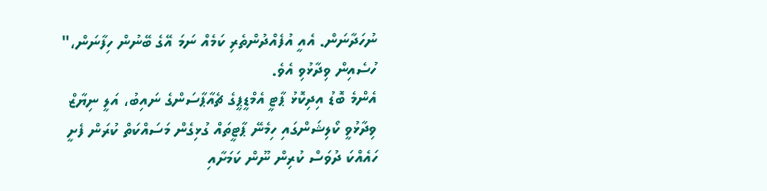ނުހަދާނަން. އެއީ އުފެއްދުންތެރި ކަމެއް ނަމަ އޭގެ ބޭނުން ހިފާނަން،" ހުސެއިން ވިދާޅުވި އެވެ.
އެންމެ ބޮޑު އިދިކޮޅު ޕާޓީ އެމްޑީޕީގެ ޗެއާޕާސަންގެ ނައިބު، އަލީ ނިޔާޒް ވިދާޅުވީ ކޯލިޝަންގައި ހިމެނޭ ޕާޓީތައް ގުޅިގެން މަސައްކަތް ކުރަން ފެށީ ހައެއްކަ ދުވަސް ކުރިން ނޫން ކަމަށާއި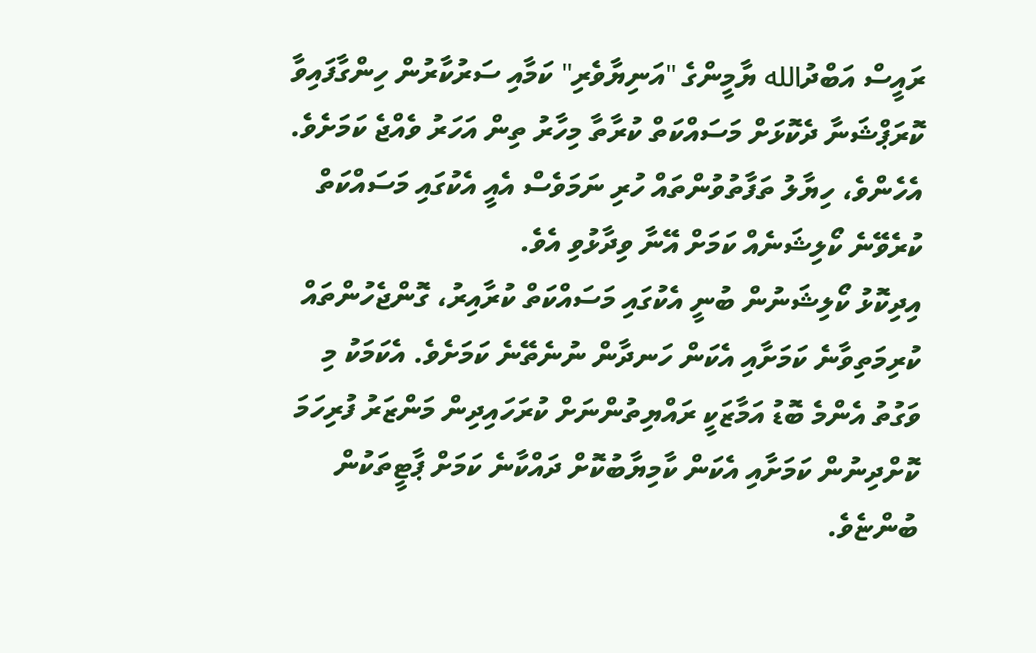ރައީސް އަބްދުالله ޔާމީންގެ "އަނިޔާވެރި" ކަމާއި ސަރުކާރުން ހިންގާފައިވާ ކޮރަޕްޝަނާ ދެކޮޅަށް މަސައްކަތް ކުރާތާ މިހާރު ތިން އަހަރު ވެއްޖެ ކަމަށެވެ. އެހެންވެ، ހިޔާލު ތަފާތުވުންތައް ހުރި ނަމަވެސް އެއީ އެކުގައި މަސައްކަތް ކުރެވޭނެ ކޯލިޝަނެއް ކަމަށް އޭނާ ވިދާޅުވި އެވެ.
އިދިކޮޅު ކޯލިޝަނުން ބުނީ އެކުގައި މަސައްކަތް ކުރާއިރު، ގޮންޖެހުންތައް ކުރިމަތިވާނެ ކަމަށާއި އެކަން ހަނދާން ނުނެތޭނެ ކަމަށެވެ. އެކަމަކު މި ވަގުތު އެންމެ ބޮޑު އަމާޒަކީ ރައްޔިތުންނަށް ކުރަހައިދިން މަންޒަރު ފުރިހަމަ ކޮށްދިނުން ކަމަށާއި އެކަން ކާމިޔާބުކޮށް ދައްކާނެ ކަމަށް ޕާޓީތަކުން ބުންޏެވެ.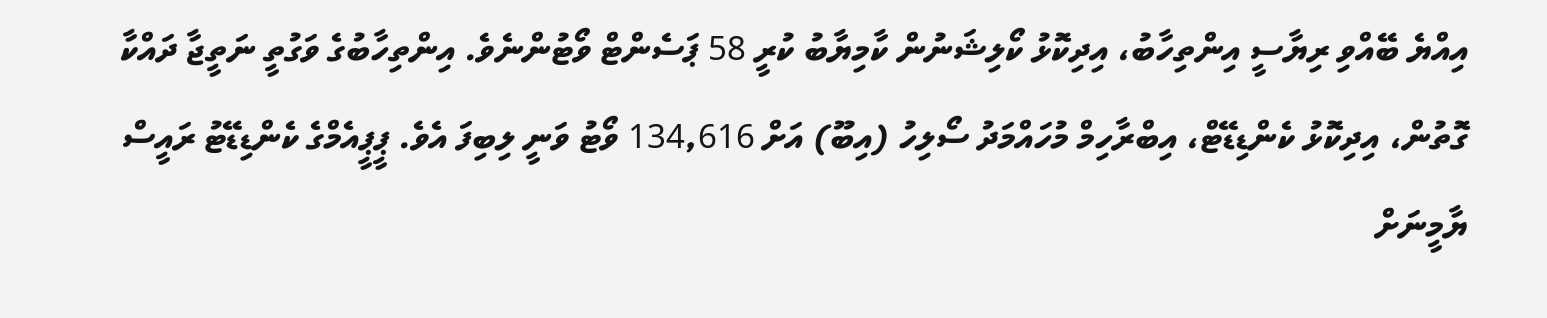އިއްޔެ ބޭއްވި ރިޔާސީ އިންތިހާބު، އިދިކޮޅު ކޯލިޝަނުން ކާމިޔާބު ކުރީ 58 ޕަސެންޓް ވޯޓުންނެވެ. އިންތިހާބުގެ ވަގުތީ ނަތީޖާ ދައްކާ ގޮތުން، އިދިކޮޅު ކެންޑިޑޭޓް، އިބްރާހިމް މުހައްމަދު ސޯލިހު (އިބޫ) އަށް 134,616 ވޯޓު ވަނީ ލިބިފަ އެވެ. ޕީޕީއެމްގެ ކެންޑިޑޭޓު ރައީސް ޔާމީނަށް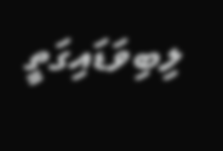ލިބިވަޑައިގަތީ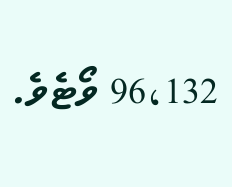96،132 ވޯޓެވެ.